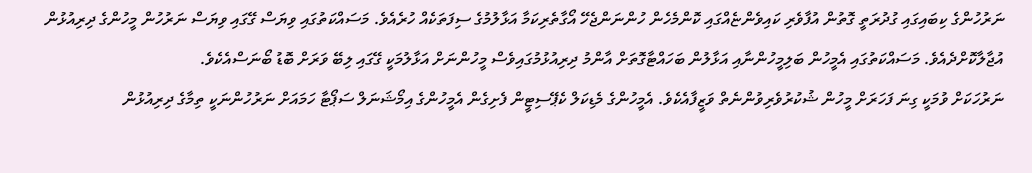ނަރުހުންގެ ކިބައިގައި ގުދުރަތީ ގޮތުން އުފާވެރި ކައިވެންޏެއްގައި ކޮންމެހެން ހުންނަންޖެހޭ އޯގާތެރިކަމާ އަޅާލުމުގެ ސިފަތަކެއް ހުރެއެވެ. މަސައްކަތުގައި ވިޔަސް ގޭގައި ވިޔަސް ނަރުހުން މީހުންގެ ދިރިއުޅުން އުޖާލާކޮށްދެއެވެ. މަސައްކަތުގައި އެމީހުން ބަލިމީހުންނާއި އަޅާލުން ބަހައްޓާގޮތަށް އާންމު ދިރިއުޅުމުގައިވެސް މީހުންނަށް އަޅާލުމަކީ ގޭގައި ލިބޭ ވަރަށް ބޮޑު ބޯނަސްއެކެވެ.
ނަރުހަކަށް ވުމަކީ ގިނަ ފަހަރަށް މީހުން ޝުކުރުވެރިވުންނެތް ވަޒީފާއެކެވެ. އެމީހުންގެ މެޑިކަލް ކެޕޭސިޓީން ފެށިގެން އެމީހުންގެ އިމޯޝަނަލް ސަޕޯޓާ ހަމައަށް ނަރުހުންނަކީ ތިމާގެ ދިރިއުޅުން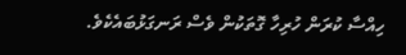ހިއްސާ ކުރަން ހުރިހާ ގޮތަކުން ވެސް ރަނގަޅުބައެކެވެ.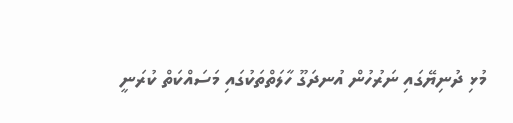މުޅި ދުނިޔޭގައި ނަރުހުން އުނދަގޫ ހާލަތްތަކުގައި މަސައްކަތް ކުރަނީ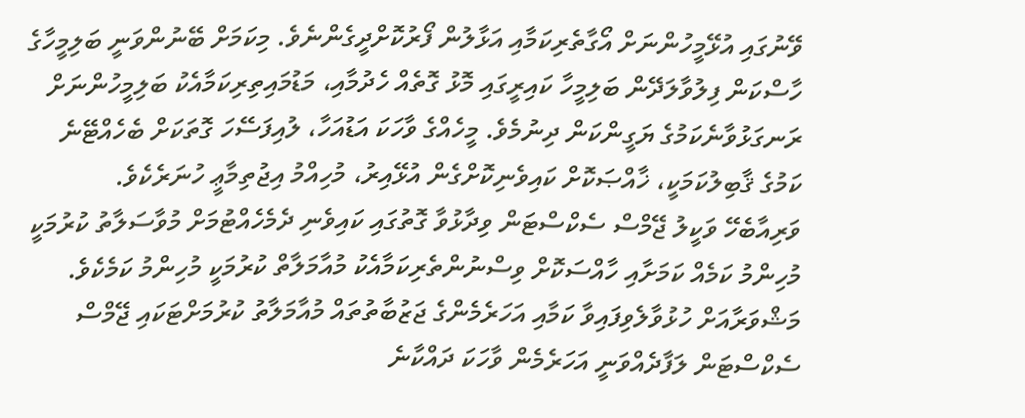ވޭނުގައި އުޅޭމީހުންނަށް އޯގާތެރިކަމާއި އަޅާލުން ފޯރުކޮށްދީގެންނެވެ. މިކަމަށް ބޭނުންވަނީ ބަލިމީހާގެ ހާސްކަން ފިލުވާލަދޭން ބަލިމީހާ ކައިރީގައި މޮޅު ގޮތެއް ހެދުމާއި، މަޑުމައިތިރިކަމާއެކު ބަލިމީހުންނަށް ރަނގަޅުވާނެކަމުގެ ޔަގީންކަން ދިނުމެވެ. މީހެއްގެ ވާހަކަ އަޑުއަހާ، ލުއިފަސޭހަ ގޮތަކަށް ބެހެއްޓޭނެ ކަމުގެ ޤާބިލުކަމަކީ، ޚާއްޞަކޮށް ކައިވެނިކޮށްގެން އުޅޭއިރު، މުހިއްމު އިޖުތިމާޢީ ހުނަރެކެވެ.
ވަރިއާބެހޭ ވަކީލު ޖޭމްސް ސެކްސްޓަން ވިދާޅުވާ ގޮތުގައި ކައިވެނި ދެމެހެއްޓުމަށް މުވާސަލާތު ކުރުމަކީ މުހިންމު ކަމެއް ކަމަށާއި ހާއްސަކޮށް ވިސްނުންތެރިކަމާއެކު މުއާމަލާތް ކުރުމަކީ މުހިންމު ކަމެކެވެ. މަޝްވަރާއަށް ހުޅުވާލެވިފައިވާ ކަމާއި އަހަރެމެންގެ ޖަޒުބާތުތައް މުއާމަލާތު ކުރުމަށްޓަކައި ޖޭމްސް ސެކްސްޓަން ލަފާދެއްވަނީ އަހަރެމެން ވާހަކަ ދައްކާނެ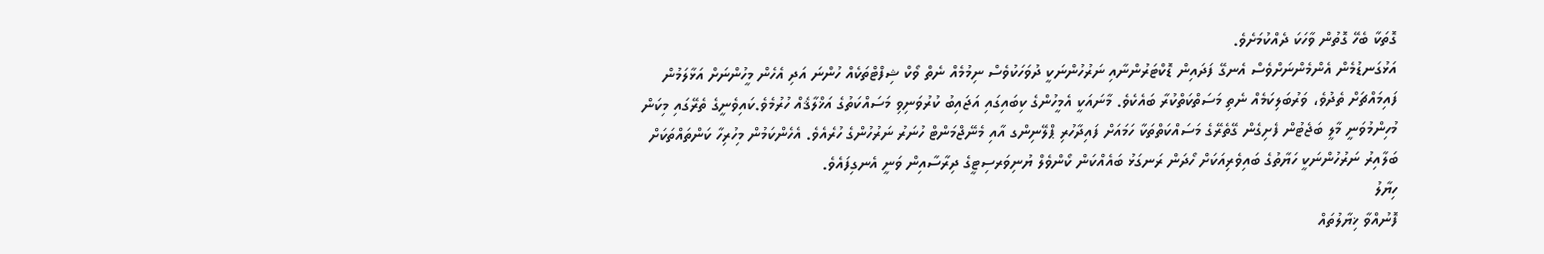ގޮތަކާ ބެހޭ ގޮތުން ވާހަކަ ދެއްކުމަށެވެ.
އަޅުގަނޑުމެން އެންމެންނަށްވެސް އެނގޭ ފަދައިން ޑޮކްޓަރުންނާއި ނަރުހުންނަކީ ދުވަހަކުވެސް ނިމުމެއް ނެތް ވޯކް ޝިފްޓްތަކެއް ހުންނަ އަދި އެހެން މީހުންނަށް އަޅާލަމުން ފައިމައްޗަށް ތެދުވެ، ވަރުބަލިކަމެއް ނެތި މަސަތްކަތްކުރާ ބައެކެވެ. މާނައަކީ އެމީހުންގެ ކިބައިގައި އަޖައިބު ކުރުވަނިވި މަސައްކަތުގެ އަޚްލާޤެއް ހުރުމެވެ.ކައިވެނީގެ ތެރޭގައި މިކަން މުހިންމުވަނީ މާލީ ބަޖެޓުން ފެށިގެން ގޭތެރޭގެ މަސައްކަތްތަކާ ހަމައަށް ފައިދާހުރި ޕްލޭނިންގ އާއި މެނޭޖްމަންޓް ހުނަރު ނަރުހުންގެ ހުރެއެވެ. އެހެންކަމުން މިހުރިހާ ކަންތައްތަކަށް ބަލާއިރު ނަރުހުންނަކީ ހަޔާތުގެ ބައިވެރިއަކަށް ހޯދަން ރަނގަޅު ބައެއްކަން ކޯންވެލް ޔުނިވަރސިޓީގެ ދިރާސާއިން ވަނީ އެނގިފައެވެ.
ހިޔާލު
ފޮނުއްވާ ޚިޔާލުތައް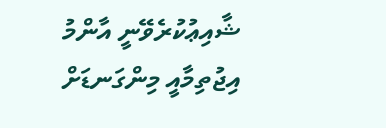ޝާއިޢުކުރެވޭނީ އާންމު އިޖުތިމާއީ މިންގަނޑަށް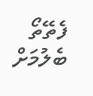ފެތޭތޯ ބެލުމަށް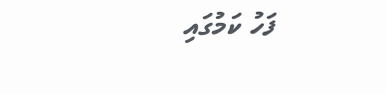ފަހު ކަމުގައި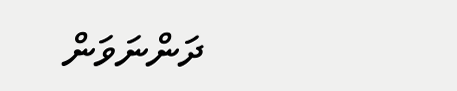ދަންނަވަން